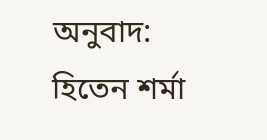অনুবাদ: হিতেন শর্মা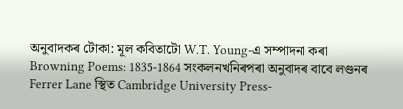অনুবাদকৰ টোকা: মূল কবিতাটো W.T. Young-এ সম্পাদনা কৰা Browning Poems: 1835-1864 সংকলনখনিৰপৰা অনুবাদৰ বাবে লণ্ডনৰ Ferrer Lane স্থিত Cambridge University Press-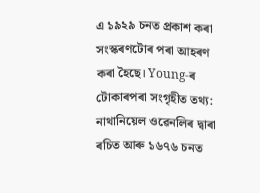এ ১৯২৯ চনত প্রকাশ কৰা সংস্কৰণটোৰ পৰা আহৰণ কৰা হৈছে। Young-ৰ টোকাৰপৰা সংগৃহীত তথ্য:
নাথানিয়েল ওৱেনলিৰ দ্বাৰা ৰচিত আৰু ১৬৭৬ চনত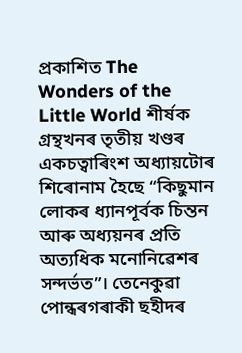প্রকাশিত The Wonders of the Little World শীর্ষক গ্রন্থখনৰ তৃতীয় খণ্ডৰ একচত্বাৰিংশ অধ্যায়টোৰ শিৰোনাম হৈছে “কিছুমান লোকৰ ধ্যানপূর্বক চিন্তন আৰু অধ্যয়নৰ প্ৰতি অত্যধিক মনোনিৱেশৰ সন্দৰ্ভত”। তেনেকুৱা পোন্ধৰগৰাকী ছহীদৰ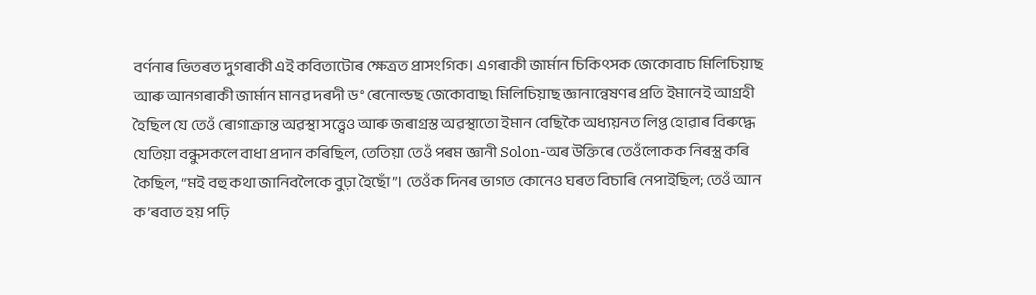বৰ্ণনাৰ ভিতৰত দুগৰাকী এই কবিতাটোৰ ক্ষেত্ৰত প্ৰাসংগিক। এগৰাকী জার্মান চিকিৎসক জেকোবাচ মিলিচিয়াছ আৰু আনগৰাকী জার্মান মানৱ দৰদী ড° ৰেনোল্ডছ জেকোবাছ৷ মিলিচিয়াছ জ্ঞানান্বেষণৰ প্ৰতি ইমানেই আগ্রহী হৈছিল যে তেওঁ ৰোগাক্রান্ত অৱস্থা সত্ত্বেও আৰু জৰাগ্রস্ত অৱস্থাতো ইমান বেছিকৈ অধ্যয়নত লিপ্ত হোৱাৰ বিৰুদ্ধে যেতিয়া বন্ধুসকলে বাধা প্রদান কৰিছিল, তেতিয়া তেওঁ পৰম জ্ঞানী Solon-অৰ উক্তিৰে তেওঁলোকক নিৰস্ত্ৰ কৰি কৈছিল, “মই বহু কথা জানিবলৈকে বুঢ়া হৈছোঁ”। তেওঁক দিনৰ ভাগত কোনেও ঘৰত বিচাৰি নেপাইছিল; তেওঁ আন ক’ৰবাত হয় পঢ়ি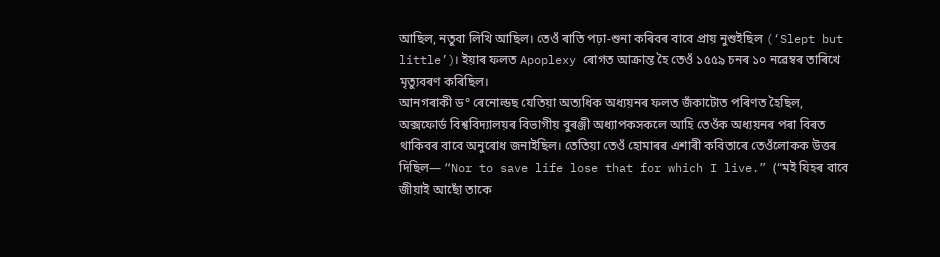আছিল, নতুবা লিখি আছিল। তেওঁ ৰাতি পঢ়া-শুনা কৰিবৰ বাবে প্রায় নুশুইছিল (‘Slept but little’)। ইয়াৰ ফলত Apoplexy ৰোগত আক্রান্ত হৈ তেওঁ ১৫৫৯ চনৰ ১০ নৱেম্বৰ তাৰিখে মৃত্যুবৰণ কৰিছিল।
আনগৰাকী ড° ৰেনোল্ডছ যেতিয়া অত্যধিক অধ্যয়নৰ ফলত জঁকাটোত পৰিণত হৈছিল, অক্সফোর্ড বিশ্ববিদ্যালয়ৰ বিভাগীয় বুৰঞ্জী অধ্যাপকসকলে আহি তেওঁক অধ্যয়নৰ পৰা বিৰত থাকিবৰ বাবে অনুৰোধ জনাইছিল। তেতিয়া তেওঁ হোমাৰৰ এশাৰী কবিতাৰে তেওঁলোকক উত্তৰ দিছিল— “Nor to save life lose that for which I live.” (“মই যিহৰ বাবে জীয়াই আছোঁ তাকে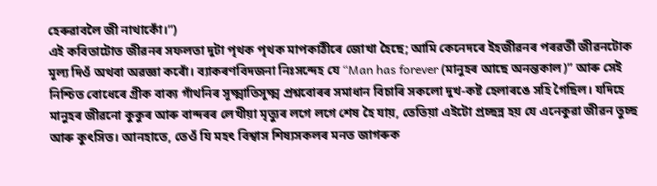হেৰুৱাবলৈ জী নাথাকোঁ।”)
এই কবিতাটোত জীৱনৰ সফলতা দুটা পৃথক পৃথক মাপকাঠীৰে জোখা হৈছে; আমি কেনেদৰে ইহজীৱনৰ পৰৱৰ্তী জীৱনটোক মূল্য দিওঁ অথবা অৱজ্ঞা কৰোঁ। ব্যাকৰণবিদজনা নিঃসন্দেহ যে “Man has forever (মানুহৰ আছে অনন্তকাল)” আৰু সেই নিশ্চিত বোধেৰে গ্ৰীক বাক্য গাঁথনিৰ সূক্ষ্মাতিসূক্ষ্ম প্রশ্নবোৰৰ সমাধান বিচাৰি সকলো দুখ-কষ্ট হেলাৰঙে সহি গৈছিল। যদিহে মানুহৰ জীৱনো কুকুৰ আৰু বান্দৰৰ লেখীয়া মৃত্যুৰ লগে লগে শেষ হৈ যায়, তেতিয়া এইটো প্রচ্ছন্ন হয় যে এনেকুৱা জীৱন তুচ্ছ আৰু কুৎসিত। আনহাতে, তেওঁ যি মহৎ বিশ্বাস শিষ্যসকলৰ মনত জাগৰুক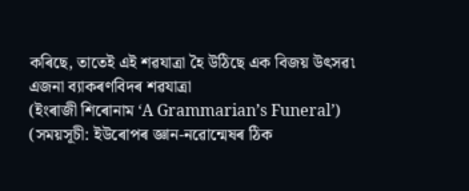কৰিছে, তাতেই এই শৱযাত্রা হৈ উঠিছে এক বিজয় উৎসৱ৷
এজনা ব্যাকৰণবিদৰ শৱযাত্রা
(ইংৰাজী শিৰোনাম ‘A Grammarian’s Funeral’)
(সময়সূচী: ইউৰোপৰ জ্ঞান-নৱোন্মেষৰ ঠিক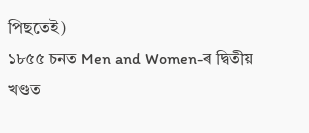পিছতেই)
১৮৫৫ চনত Men and Women-ৰ দ্বিতীয় খণ্ডত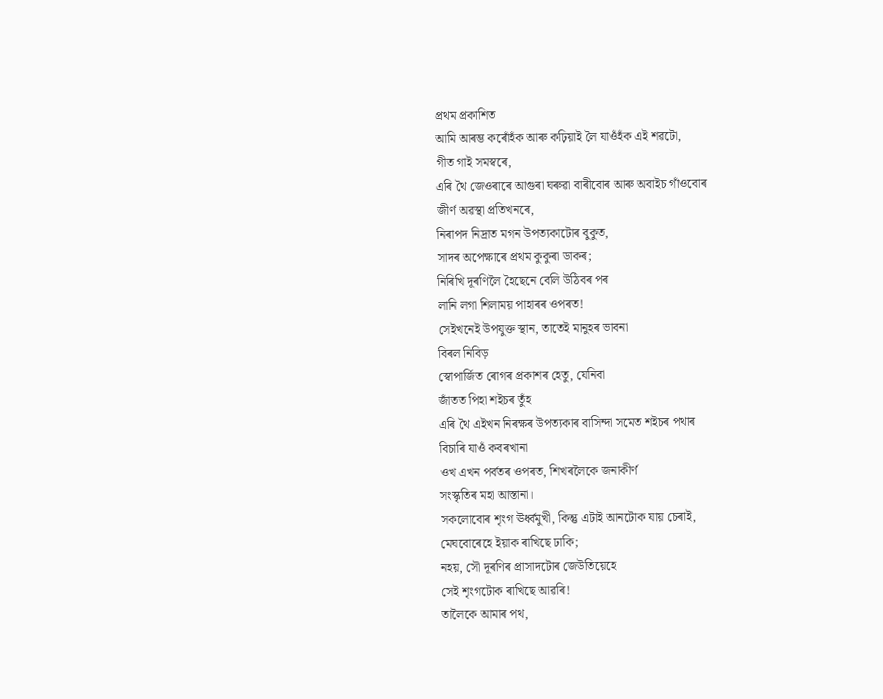প্রথম প্রকাশিত
আমি আৰম্ভ কৰোঁহঁক আৰু কঢ়িয়াই লৈ যাওঁহঁক এই শৱটো,
গীত গাই সমস্বৰে,
এৰি থৈ জেওৰাৰে আগুৰা ঘৰুৱা বাৰীবোৰ আৰু অবাইচ গাঁওবোৰ
জীৰ্ণ অৱস্থা প্রতিখনৰে,
নিৰাপদ নিদ্ৰাত মগন উপত্যকাটোৰ বুকুত,
সাদৰ অপেক্ষাৰে প্ৰথম কুকুৰা ডাকৰ;
নিৰিখি দূৰণিলৈ হৈছেনে বেলি উঠিবৰ পৰ
লানি লগা শিলাময় পাহাৰৰ ওপৰত!
সেইখনেই উপযুক্ত স্থান, তাতেই মানুহৰ ভাবনা
বিৰল নিবিড়
স্বোপার্জিত ৰোগৰ প্ৰকাশৰ হেতু, যেনিবা
জাঁতত পিহা শইচৰ তুঁহ
এৰি থৈ এইখন নিৰক্ষৰ উপত্যকাৰ বাসিন্দা সমেত শইচৰ পথাৰ
বিচাৰি যাওঁ কবৰখানা
ওখ এখন পৰ্বতৰ ওপৰত, শিখৰলৈকে জনাকীর্ণ
সংস্কৃতিৰ মহা আস্তানা।
সকলোবোৰ শৃংগ ঊৰ্ধ্বমুখী, কিন্তু এটাই আনটোক যায় চেৰাই,
মেঘবোৰেহে ইয়াক ৰাখিছে ঢাকি;
নহয়, সৌ দূৰণিৰ প্রাসাদটোৰ জেউতিয়েহে
সেই শৃংগটোক ৰাখিছে আৱৰি!
তালৈকে আমাৰ পথ,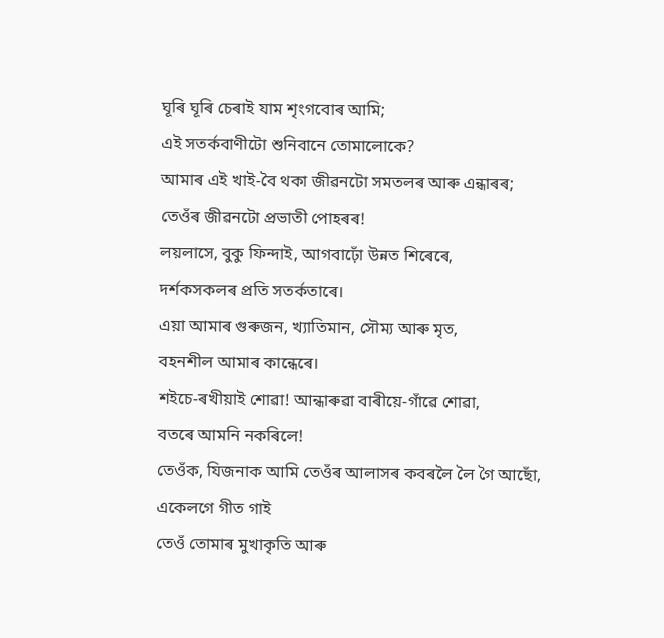ঘূৰি ঘূৰি চেৰাই যাম শৃংগবোৰ আমি;
এই সতর্কবাণীটো শুনিবানে তোমালোকে?
আমাৰ এই খাই-বৈ থকা জীৱনটো সমতলৰ আৰু এন্ধাৰৰ;
তেওঁৰ জীৱনটো প্রভাতী পোহৰৰ!
লয়লাসে, বুকু ফিন্দাই, আগবাঢ়োঁ উন্নত শিৰেৰে,
দর্শকসকলৰ প্ৰতি সতর্কতাৰে।
এয়া আমাৰ গুৰুজন, খ্যাতিমান, সৌম্য আৰু মৃত,
বহনশীল আমাৰ কান্ধেৰে।
শইচে-ৰখীয়াই শোৱা! আন্ধাৰুৱা বাৰীয়ে-গাঁৱে শোৱা,
বতৰে আমনি নকৰিলে!
তেওঁক, যিজনাক আমি তেওঁৰ আলাসৰ কবৰলৈ লৈ গৈ আছোঁ,
একেলগে গীত গাই
তেওঁ তোমাৰ মুখাকৃতি আৰু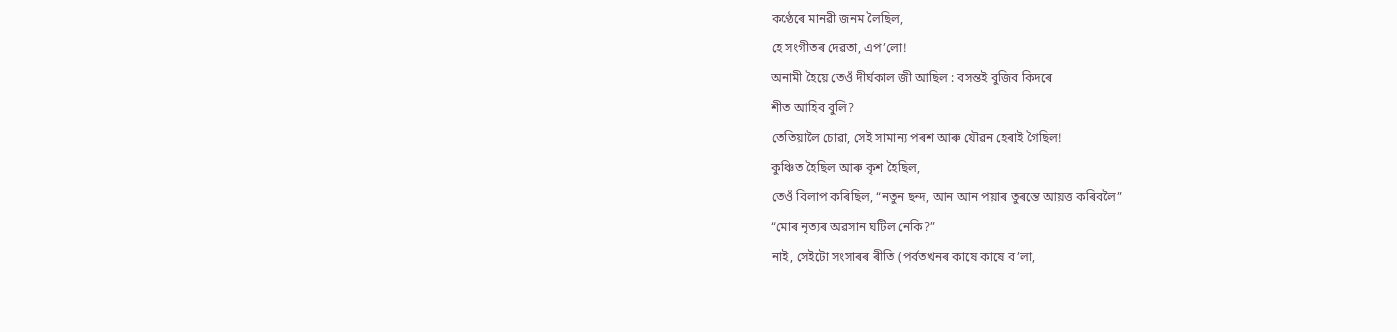কণ্ঠেৰে মানৱী জনম লৈছিল,
হে সংগীতৰ দেৱতা, এপ’লো!
অনামী হৈয়ে তেওঁ দীর্ঘকাল জী আছিল : বসন্তই বুজিব কিদৰে
শীত আহিব বুলি?
তেতিয়ালৈ চোৱা, সেই সামান্য পৰশ আৰু যৌৱন হেৰাই গৈছিল!
কুঞ্চিত হৈছিল আৰু কৃশ হৈছিল,
তেওঁ বিলাপ কৰিছিল, “নতুন ছন্দ, আন আন পয়াৰ তুৰন্তে আয়ত্ত কৰিবলৈ”
“মোৰ নৃত্যৰ অৱসান ঘটিল নেকি?”
নাই, সেইটো সংসাৰৰ ৰীতি (পৰ্বতখনৰ কাষে কাষে ব’লা,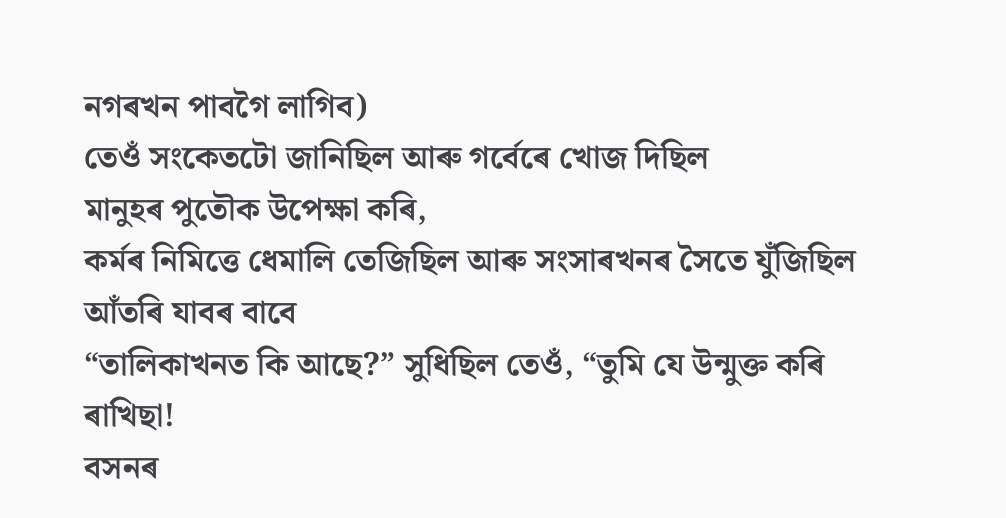নগৰখন পাবগৈ লাগিব)
তেওঁ সংকেতটো জানিছিল আৰু গৰ্বেৰে খোজ দিছিল
মানুহৰ পুতৌক উপেক্ষা কৰি,
কৰ্মৰ নিমিত্তে ধেমালি তেজিছিল আৰু সংসাৰখনৰ সৈতে যুঁজিছিল
আঁতৰি যাবৰ বাবে
“তালিকাখনত কি আছে?” সুধিছিল তেওঁ, “তুমি যে উন্মুক্ত কৰি ৰাখিছা!
বসনৰ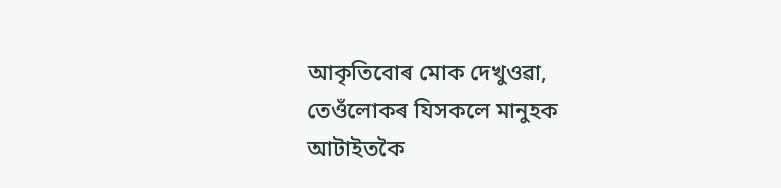আকৃতিবোৰ মোক দেখুওৱা,
তেওঁলোকৰ যিসকলে মানুহক আটাইতকৈ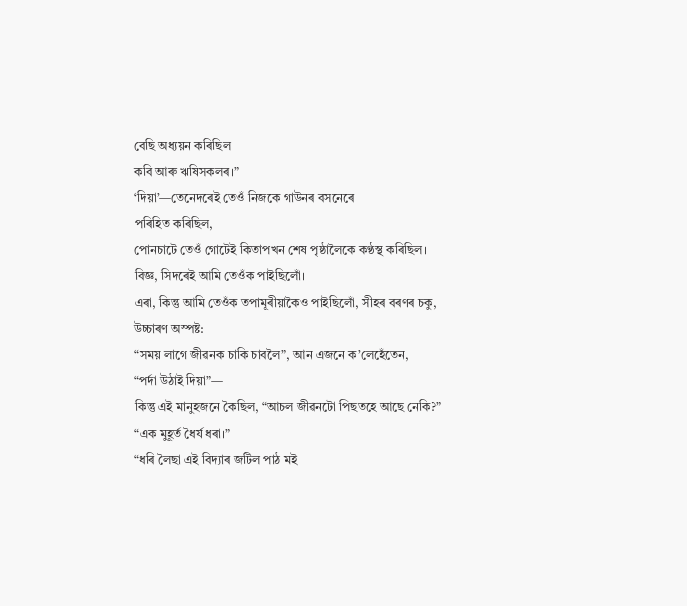বেছি অধ্যয়ন কৰিছিল
কবি আৰু ঋষিসকলৰ।”
‘দিয়া’—তেনেদৰেই তেওঁ নিজকে গাউনৰ বসনেৰে
পৰিহিত কৰিছিল,
পোনচাটে তেওঁ গোটেই কিতাপখন শেষ পৃষ্ঠালৈকে কণ্ঠস্থ কৰিছিল।
বিজ্ঞ, সিদৰেই আমি তেওঁক পাইছিলোঁ।
এৰা, কিন্তু আমি তেওঁক তপামূৰীয়াকৈও পাইছিলোঁ, সীহৰ বৰণৰ চকু,
উচ্চাৰণ অস্পষ্ট:
“সময় লাগে জীৱনক চাকি চাবলৈ”, আন এজনে ক’লেহেঁতেন,
“পর্দা উঠাই দিয়া”—
কিন্তু এই মানুহজনে কৈছিল, “আচল জীৱনটো পিছতহে আছে নেকি?”
“এক মুহূৰ্ত ধৈর্য ধৰা।”
“ধৰি লৈছা এই বিদ্যাৰ জটিল পাঠ মই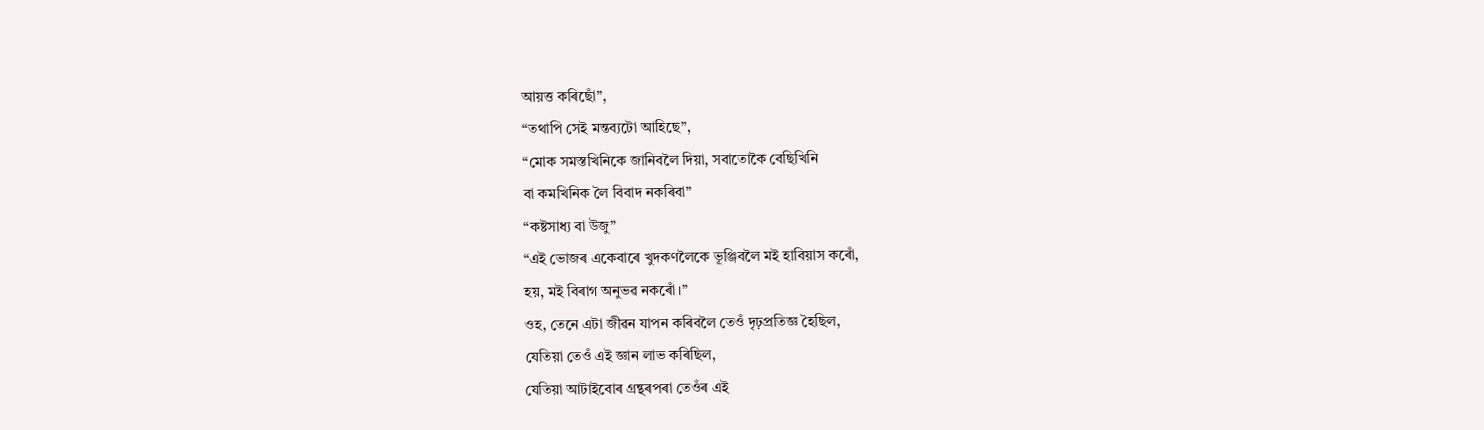আয়ত্ত কৰিছোঁ”,
“তথাপি সেই মন্তব্যটো আহিছে”,
“মোক সমস্তখিনিকে জানিবলৈ দিয়া, সবাতোকৈ বেছিখিনি
বা কমখিনিক লৈ বিবাদ নকৰিবা”
“কষ্টসাধ্য বা উজু”
“এই ভোজৰ একেবাৰে খুদকণলৈকে ভূঞ্জিবলৈ মই হাবিয়াস কৰোঁ,
হয়, মই বিৰাগ অনুভৱ নকৰোঁ।”
ওহ, তেনে এটা জীৱন যাপন কৰিবলৈ তেওঁ দৃঢ়প্রতিজ্ঞ হৈছিল,
যেতিয়া তেওঁ এই জ্ঞান লাভ কৰিছিল,
যেতিয়া আটাইবোৰ গ্ৰন্থৰপৰা তেওঁৰ এই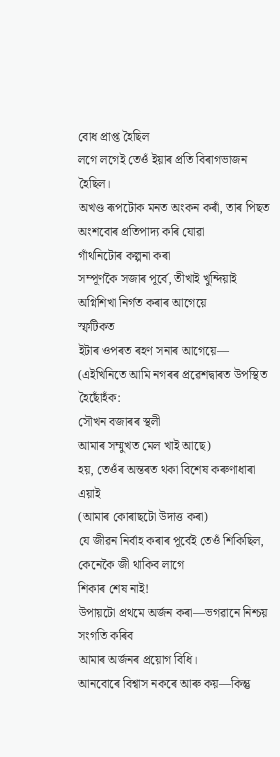বোধ প্রাপ্ত হৈছিল
লগে লগেই তেওঁ ইয়াৰ প্ৰতি বিৰাগভাজন হৈছিল।
অখণ্ড ৰূপটোক মনত অংকন কৰাঁ, তাৰ পিছত অংশবোৰ প্ৰতিপাদ্য কৰি যোৱা
গাঁথনিটোৰ কল্পনা কৰা
সম্পূৰ্ণকৈ সজাৰ পূৰ্বে, তীখাই খুন্দিয়াই অগ্নিশিখা নিৰ্গত কৰাৰ আগেয়ে
স্ফটিকত
ইটাৰ ওপৰত ৰহণ সনাৰ আগেয়ে—
(এইখিনিতে আমি নগৰৰ প্ৰৱেশদ্বাৰত উপস্থিত হৈছোঁহঁক:
সৌখন বজাৰৰ স্থলী
আমাৰ সম্মুখত মেল খাই আছে)
হয়, তেওঁৰ অন্তৰত থকা বিশেষ কৰুণাধাৰা এয়াই
(আমাৰ কোৰাছটো উদাত্ত কৰা)
যে জীৱন নিৰ্বাহ কৰাৰ পূৰ্বেই তেওঁ শিকিছিল, কেনেকৈ জী থাকিব লাগে
শিকাৰ শেষ নাই!
উপায়টো প্রথমে অর্জন কৰা—ভগৱানে নিশ্চয় সংগতি কৰিব
আমাৰ অৰ্জনৰ প্ৰয়োগ বিধি।
আনবোৰে বিশ্বাস নকৰে আৰু কয়—কিন্তু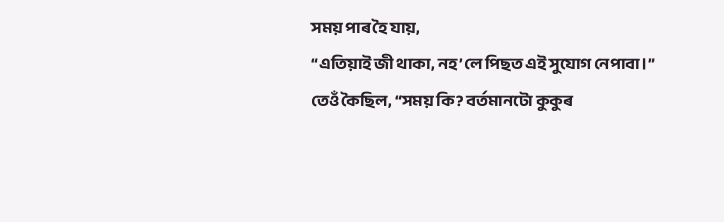সময় পাৰ হৈ যায়,
“এতিয়াই জী থাকা, নহ’লে পিছত এই সুযোগ নেপাবা।”
তেওঁ কৈছিল, “সময় কি? বৰ্তমানটো কুকুৰ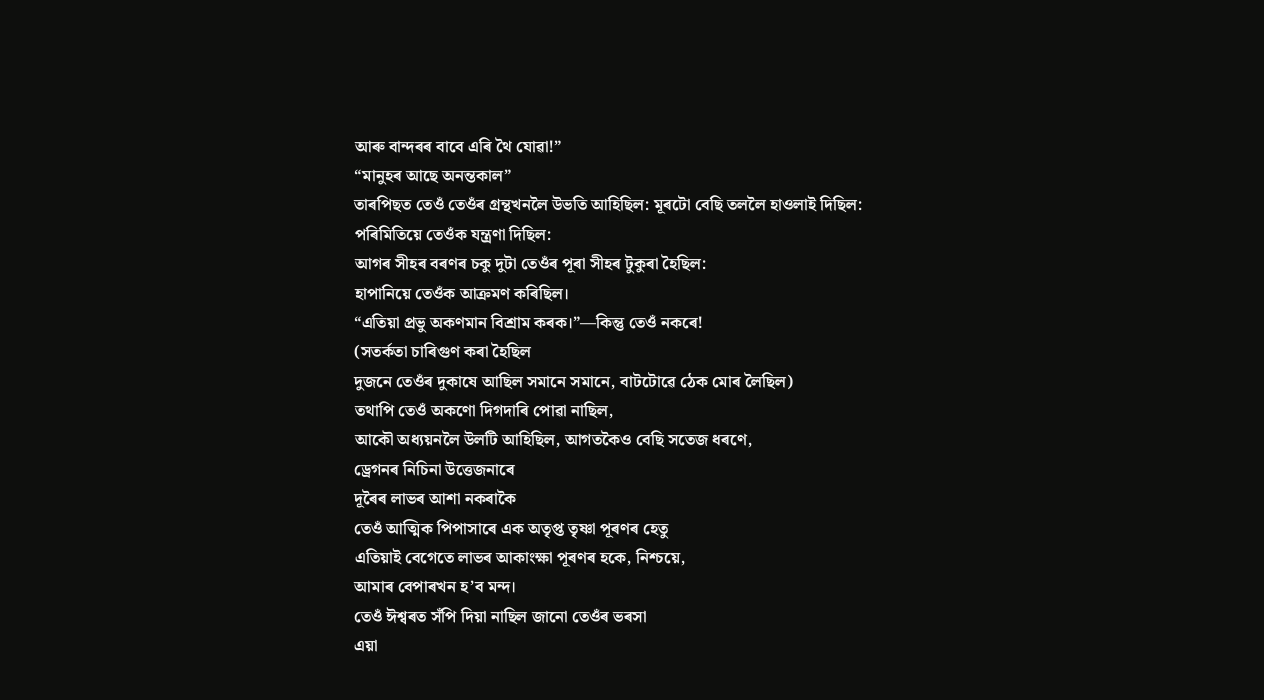আৰু বান্দৰৰ বাবে এৰি থৈ যোৱা!”
“মানুহৰ আছে অনন্তকাল”
তাৰপিছত তেওঁ তেওঁৰ গ্ৰন্থখনলৈ উভতি আহিছিল: মূৰটো বেছি তললৈ হাওলাই দিছিল:
পৰিমিতিয়ে তেওঁক যন্ত্রণা দিছিল:
আগৰ সীহৰ বৰণৰ চকু দুটা তেওঁৰ পূৰা সীহৰ টুকুৰা হৈছিল:
হাপানিয়ে তেওঁক আক্ৰমণ কৰিছিল।
“এতিয়া প্রভু অকণমান বিশ্রাম কৰক।”—কিন্তু তেওঁ নকৰে!
(সতৰ্কতা চাৰিগুণ কৰা হৈছিল
দুজনে তেওঁৰ দুকাষে আছিল সমানে সমানে, বাটটোৱে ঠেক মোৰ লৈছিল)
তথাপি তেওঁ অকণো দিগদাৰি পোৱা নাছিল,
আকৌ অধ্যয়নলৈ উলটি আহিছিল, আগতকৈও বেছি সতেজ ধৰণে,
ড্ৰেগনৰ নিচিনা উত্তেজনাৰে
দূৰৈৰ লাভৰ আশা নকৰাকৈ
তেওঁ আত্মিক পিপাসাৰে এক অতৃপ্ত তৃষ্ণা পূৰণৰ হেতু
এতিয়াই বেগেতে লাভৰ আকাংক্ষা পূৰণৰ হকে, নিশ্চয়ে,
আমাৰ বেপাৰখন হ’ব মন্দ।
তেওঁ ঈশ্বৰত সঁপি দিয়া নাছিল জানো তেওঁৰ ভৰসা
এয়া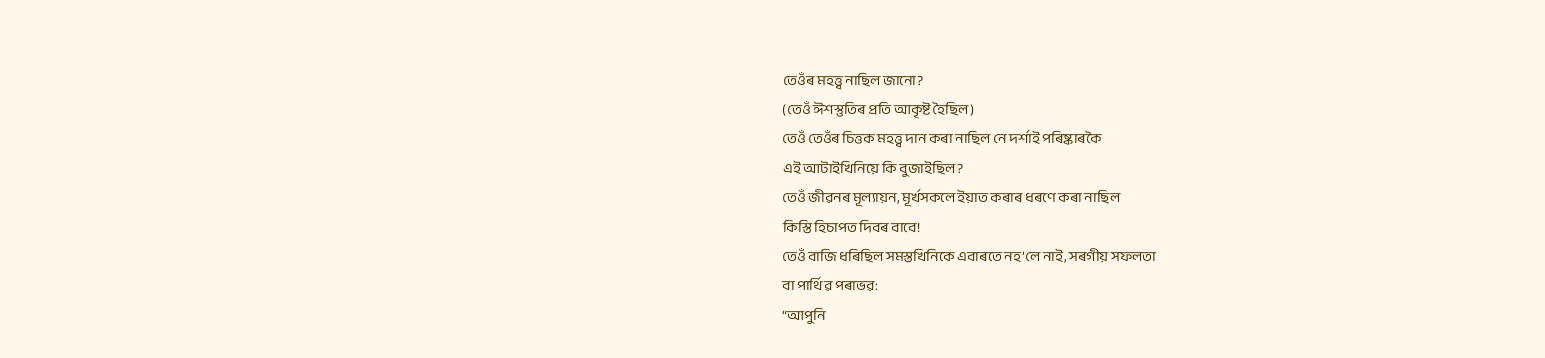তেওঁৰ মহত্ত্ব নাছিল জানো?
(তেওঁ ঈশস্তুতিৰ প্ৰতি আকৃষ্ট হৈছিল)
তেওঁ তেওঁৰ চিত্তক মহত্ত্ব দান কৰা নাছিল নে দর্শাই পৰিষ্কাৰকৈ
এই আটাইখিনিয়ে কি বুজাইছিল?
তেওঁ জীৱনৰ মূল্যায়ন, মূর্খসকলে ইয়াত কৰাৰ ধৰণে কৰা নাছিল
কিস্তি হিচাপত দিবৰ বাবে!
তেওঁ বাজি ধৰিছিল সমস্তখিনিকে এবাৰতে নহ’লে নাই, সৰগীয় সফলতা
বা পার্থিৱ পৰাভৱ:
“আপুনি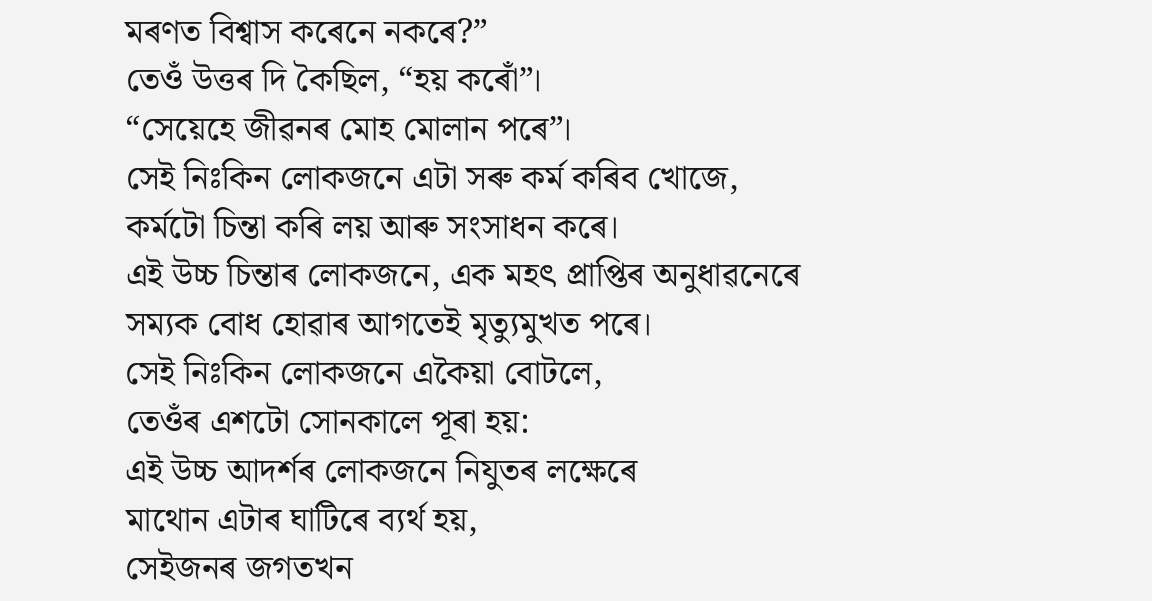মৰণত বিশ্বাস কৰেনে নকৰে?”
তেওঁ উত্তৰ দি কৈছিল, “হয় কৰোঁ”।
“সেয়েহে জীৱনৰ মোহ মোলান পৰে”।
সেই নিঃকিন লোকজনে এটা সৰু কৰ্ম কৰিব খোজে,
কৰ্মটো চিন্তা কৰি লয় আৰু সংসাধন কৰে।
এই উচ্চ চিন্তাৰ লোকজনে, এক মহৎ প্রাপ্তিৰ অনুধাৱনেৰে
সম্যক বোধ হোৱাৰ আগতেই মৃত্যুমুখত পৰে।
সেই নিঃকিন লোকজনে একৈয়া বোটলে,
তেওঁৰ এশটো সোনকালে পূৰা হয়:
এই উচ্চ আদৰ্শৰ লোকজনে নিযুতৰ লক্ষেৰে
মাথোন এটাৰ ঘাটিৰে ব্যৰ্থ হয়,
সেইজনৰ জগতখন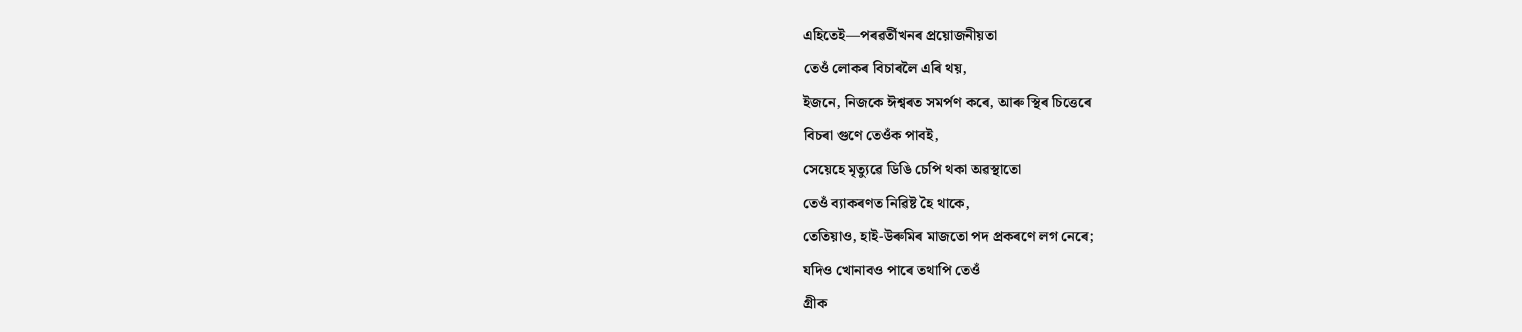এহিতেই—পৰৱৰ্তীখনৰ প্ৰয়োজনীয়তা
তেওঁ লোকৰ বিচাৰলৈ এৰি থয়,
ইজনে, নিজকে ঈশ্বৰত সমর্পণ কৰে, আৰু স্থিৰ চিত্তেৰে
বিচৰা গুণে তেওঁক পাবই,
সেয়েহে মৃত্যুৱে ডিঙি চেপি থকা অৱস্থাতো
তেওঁ ব্যাকৰণত নিৱিষ্ট হৈ থাকে,
তেতিয়াও, হাই-উৰুমিৰ মাজতো পদ প্ৰকৰণে লগ নেৰে;
যদিও খোনাবও পাৰে তথাপি তেওঁ
গ্রীক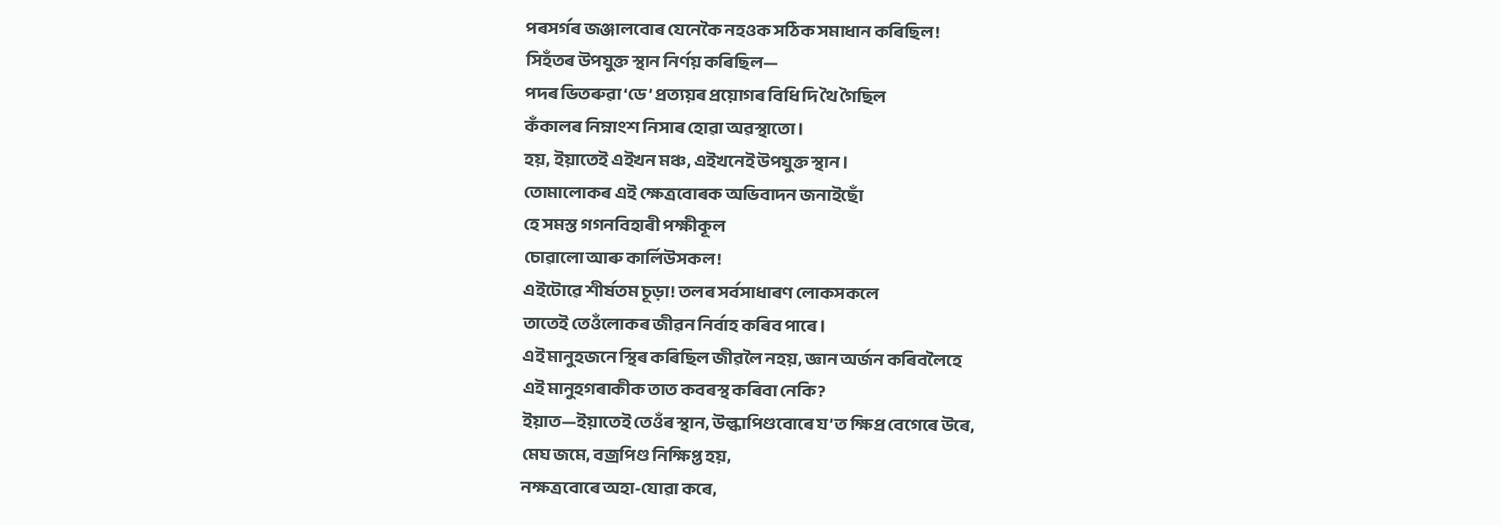পৰসৰ্গৰ জঞ্জালবোৰ যেনেকৈ নহওক সঠিক সমাধান কৰিছিল!
সিহঁতৰ উপযুক্ত স্থান নির্ণয় কৰিছিল—
পদৰ ভিতৰুৱা ‘ডে’ প্রত্যয়ৰ প্ৰয়োগৰ বিধি দি থৈ গৈছিল
কঁকালৰ নিম্নাংশ নিসাৰ হোৱা অৱস্থাতো।
হয়, ইয়াতেই এইখন মঞ্চ, এইখনেই উপযুক্ত স্থান।
তোমালোকৰ এই ক্ষেত্ৰবোৰক অভিবাদন জনাইছোঁ
হে সমস্ত গগনবিহাৰী পক্ষীকূল
চোৱালো আৰু কার্লিউসকল!
এইটোৱে শীর্ষতম চূড়া! তলৰ সৰ্বসাধাৰণ লোকসকলে
তাতেই তেওঁলোকৰ জীৱন নিৰ্বাহ কৰিব পাৰে।
এই মানুহজনে স্থিৰ কৰিছিল জীৱলৈ নহয়, জ্ঞান অর্জন কৰিবলৈহে
এই মানুহগৰাকীক তাত কবৰস্থ কৰিবা নেকি?
ইয়াত—ইয়াতেই তেওঁৰ স্থান, উল্কাপিণ্ডবোৰে য’ত ক্ষিপ্র বেগেৰে উৰে,
মেঘ জমে, বজ্রপিণ্ড নিক্ষিপ্ত হয়,
নক্ষত্ৰবোৰে অহা-যোৱা কৰে,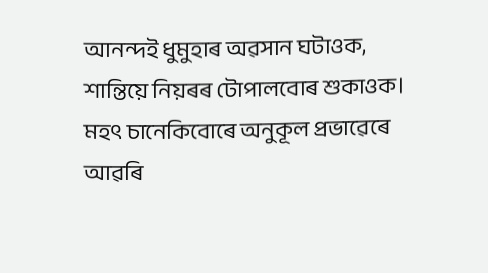আনন্দই ধুমুহাৰ অৱসান ঘটাওক,
শান্তিয়ে নিয়ৰৰ টোপালবোৰ শুকাওক।
মহৎ চানেকিবোৰে অনুকূল প্ৰভাৱেৰে আৱৰি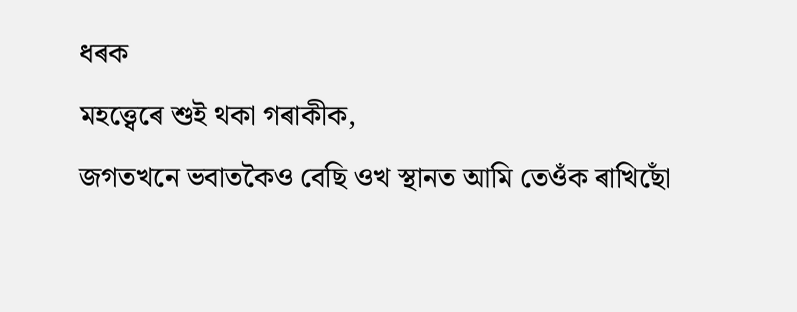ধৰক
মহত্ত্বেৰে শুই থকা গৰাকীক,
জগতখনে ভবাতকৈও বেছি ওখ স্থানত আমি তেওঁক ৰাখিছোঁ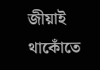জীয়াই থাকোঁতে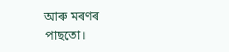আৰু মৰণৰ পাছতো।